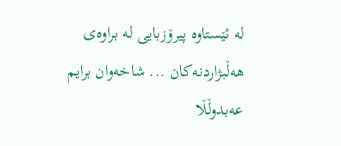له‌ ئێستاوه‌ پیرۆزبایی له‌ براوه‌ی هه‌ڵبژاردنه‌كان ... شاخه‌وان برایم عه‌بدوڵڵا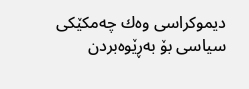دیموكراسی وه‌ك چه‌مكێكی سیاسی بۆ به‌ڕێوه‌بردن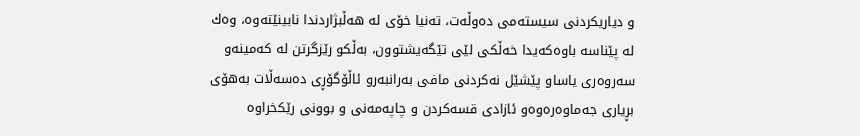و دیاریكردنی سیسته‌می ده‌وڵه‌ت، ته‌نیا خۆی له‌ هه‌ڵبژاردندا نابینێته‌وه‌، وه‌ك له‌ پێناسه‌ باوه‌كه‌یدا خه‌ڵكی لێی تێگه‌یشتوون، به‌ڵكو رێزگرتن له‌ كه‌مینه‌و سه‌روه‌ری یاساو پێشێل نه‌كردنی مافی به‌رانبه‌رو ئاڵۆگۆڕی ده‌سه‌ڵات به‌هۆی بڕیاری جه‌ماوه‌ره‌وه‌و ئازادی قسه‌كردن و چاپه‌مه‌نی و بوونی رێكخراوه‌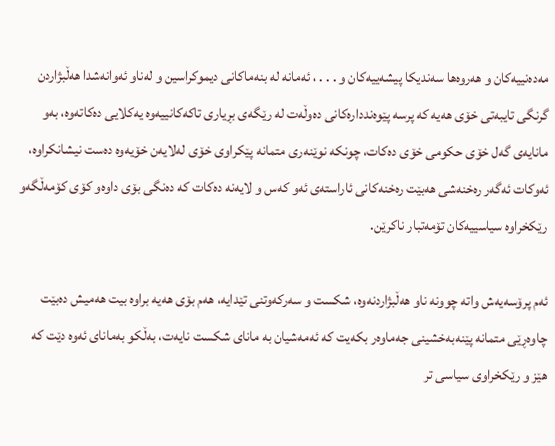مه‌ده‌نییه‌كان و هه‌روه‌ها سه‌ندیكا پیشه‌ییه‌كان و . . . ، ئه‌مانه‌ له‌ بنه‌ماكانی دیموكراسین و له‌ناو ئه‌وانه‌شدا هه‌ڵبژاردن گرنگی تایبه‌تی خۆی هه‌یه كه‌ پرسه‌ پێوه‌ندداره‌كانی ده‌وڵه‌ت له‌ رێگه‌ی بڕیاری تاكه‌كانییه‌وه‌ یه‌كلایی ده‌كاته‌وه‌، به‌و مانایه‌ی گه‌ل خۆی حكومی خۆی ده‌كات، چونكه‌ نوێنه‌ری متمانه‌ پێكراوی خۆی له‌لایه‌ن خۆیه‌وه‌ ده‌ست نیشانكراوه‌، ئه‌وكات ئه‌گه‌ر ره‌خنه‌شی هه‌بێت ره‌خنه‌كانی ئاراسته‌ی ئه‌و كه‌س و لایه‌نه‌ ده‌كات كه‌ ده‌نگی بۆی داوه‌و كۆی كۆمه‌ڵگه‌و رێكخراوه‌ سیاسییه‌كان تۆمه‌تبار ناكرێن.

ئه‌م پرۆسه‌یه‌ش واته‌ چوونه‌ ناو هه‌ڵبژاردنه‌وه‌، شكست و سه‌ركه‌وتنی تێدایه‌، هه‌م بۆی هه‌یه‌ براوه‌ بیت هه‌میش ده‌بێت چاوه‌ڕێی متمانه‌ پێنه‌به‌خشینی جه‌ماوه‌ر بكه‌یت كه‌ ئه‌مه‌شیان‌ به‌ مانای شكست نایه‌ت، به‌ڵكو به‌مانای ئه‌وه‌ دێت كه‌ هێز و رێكخراوی سیاسی تر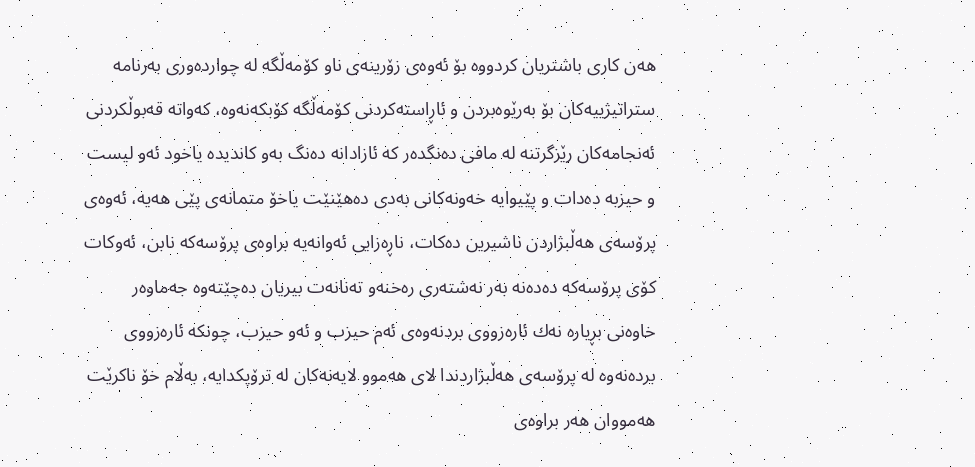هه‌ن كاری باشتریان كردووه‌ بۆ ئه‌وه‌ی زۆرینه‌ی ناو كۆمه‌ڵگه‌ له‌ چوارده‌وری به‌رنامه‌ ستراتیژییه‌كان بۆ به‌رێوه‌بردن و ئاڕاسته‌كردنی كۆمه‌ڵگه‌ كۆبكه‌نه‌وه‌، كه‌واته‌ قه‌بوڵكردنی ئه‌نجامه‌كان رێزگرتنه‌ له‌ مافی ده‌نگده‌ر كه‌ ئازادانه‌ ده‌نگ به‌و كاندیده‌ یاخود ئه‌و لیست و حیزبه‌ ده‌دات و‌ پێیوایه‌ خه‌ونه‌كانی به‌دی ده‌هێنێت یاخۆ متمانه‌ی پێی هه‌یه‌، ئه‌وه‌ی پرۆسه‌ی هه‌ڵبژاردن ناشیرین ده‌كات، ناڕه‌زایی ئه‌وانه‌یه‌ براوه‌ی پرۆسه‌كه‌ نابن، ئه‌وكات كۆی پرۆسه‌كه‌ ده‌ده‌نه‌ به‌ر نه‌شته‌ری ره‌خنه‌و ته‌نانه‌ت بیریان ده‌چێته‌وه‌ جه‌ماوه‌ر خاوه‌نی بڕیاره‌ نه‌ك ئاره‌زووی بردنه‌وه‌ی ئه‌م حیزب و ئه‌و حیزب‌، چونكه‌ ئاره‌زووی برده‌نه‌وه‌ له‌ پرۆسه‌ی هه‌ڵبژاردندا لای هه‌موو لایه‌نه‌كان له‌ ترۆپكدایه‌، به‌ڵام خۆ ناكرێت هه‌مووان هه‌ر براوه‌ی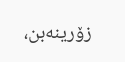زۆرینه‌بن،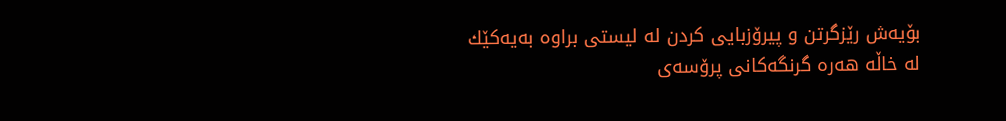بۆیه‌ش رێزگرتن و پیرۆزبایی كردن له‌ لیستی براوه‌ به‌یه‌كێك له‌ خاڵه‌ هه‌ره‌ گرنگه‌كانی پرۆسه‌ی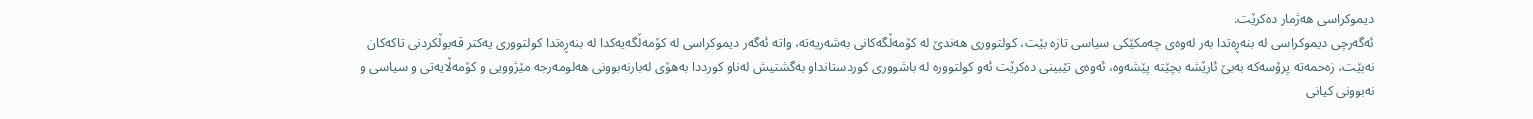دیموكراسی هه‌ژمار ده‌كرێت.
ئه‌گه‌رچی دیموكراسی له‌ بنه‌ڕه‌تدا به‌ر له‌وه‌ی چه‌مكێكی سیاسی تازه‌ بێت، كولتووری هه‌ندێ له‌ كۆمه‌ڵگه‌كانی به‌شه‌ریه‌ته‌، واته‌ ئه‌گه‌ر دیموكراسی له‌ كۆمه‌ڵگه‌یه‌كدا له‌ بنه‌ڕه‌تدا كولتووری یه‌كتر قه‌بوڵكردنی تاكه‌كان نه‌بێت، زه‌حمه‌ته‌ پرۆسه‌كه‌ به‌بێ ئارێشه‌ بچێته‌ پێشه‌وه‌، ئه‌وه‌ی تێبینی ده‌كرێت ئه‌و كولتووره‌ له‌ باشووری كوردستانداو به‌گشتیش له‌ناو كورددا به‌هۆی له‌بارنه‌بوونی هه‌لومه‌رجه‌ مێژوویی و كۆمه‌ڵایه‌تی و سیاسی و نه‌بوونی كیانی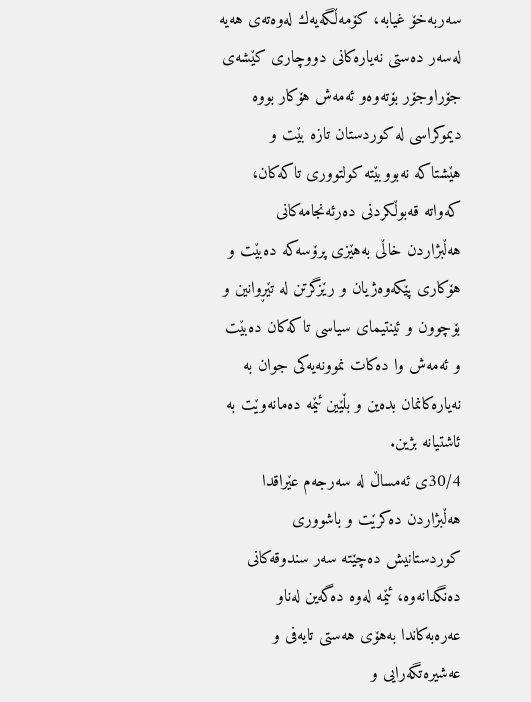سه‌ربه‌خۆ غیابه‌، كۆمه‌ڵگه‌یه‌ك له‌وه‌ته‌ی هه‌یه‌ له‌سه‌ر ده‌ستی نه‌یاره‌كانی دووچاری كێشه‌ی جۆراوجۆر بۆته‌وه‌و ئه‌مه‌ش هۆكار بووه‌ دیموكراسی له‌ كوردستان تازه‌ بێت و هێشتاكه‌ نه‌بووبێته‌ كولتووری تاكه‌كان، كه‌واته‌ قه‌بوڵكردنی ده‌رئه‌نجامه‌كانی هه‌ڵبژاردن خاڵی به‌هێزی پرۆسه‌كه‌ ده‌بێت و هۆكاری پێكه‌وه‌ژیان و رێزگرتن له‌ تێڕوانین و بۆچوون و ئینتیمای سیاسی تاكه‌كان ده‌بێت و ئه‌مه‌ش وا ده‌كات نموونه‌یه‌كی جوان به‌ نه‌یاره‌كانمان بده‌ین و بڵێین‌ ئێمه‌ ده‌مانه‌وێت به‌ ئاشتیانه‌ بژین.
30/4ی ئه‌مساڵ له‌ سه‌رجه‌م عێراقدا هه‌ڵبژاردن ده‌كرێت و باشووری كوردستانیش ده‌چێته‌ سه‌ر سندوقه‌كانی ده‌نگدانه‌وه‌، ئێمه‌ له‌وه‌ ده‌گه‌ین له‌ناو عه‌ره‌به‌كاندا به‌هۆی هه‌ستی تایه‌فی و عه‌شیره‌تگه‌رایی و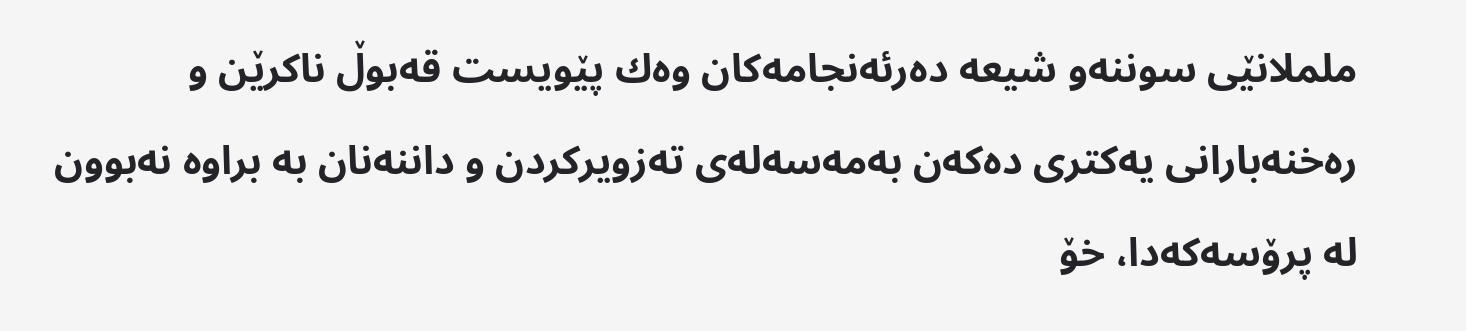ململانێی سوننه‌و شیعه‌ ده‌رئه‌نجامه‌كان وه‌ك پێویست قه‌بوڵ ناكرێن و ره‌خنه‌بارانی یه‌كتری ده‌كه‌ن به‌مه‌سه‌له‌ی ته‌زویركردن و داننه‌نان به‌ براوه‌ نه‌بوون له‌ پرۆسه‌كه‌دا، خۆ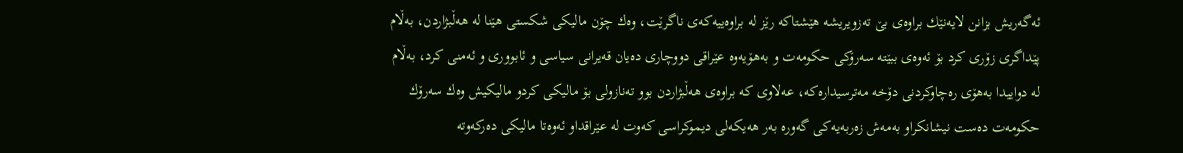ئه‌گه‌ریش بزانن لایه‌نێك براوه‌ی بێ ته‌زویریشه‌ هێشتاكه‌ رێز له‌ براوه‌ییه‌كه‌ی ناگرێت، وه‌ك چۆن مالیكی شكستی هێنا له‌ هه‌ڵبژاردن، به‌ڵام پێداگری زۆری كرد بۆ ئه‌وه‌ی ببێته‌ سه‌رۆكی حكومه‌ت و به‌هۆیه‌وه‌ عێراقی دووچاری ده‌یان قه‌یرانی سیاسی و ئابووری و ئه‌منی كرد، به‌ڵام له‌ دواییدا به‌هۆی ره‌چاوكردنی دۆخه‌ مه‌ترسیداره‌كه، عه‌لاوی كه‌ براوه‌ی هه‌ڵبژاردن بوو ته‌نازولی بۆ مالیكی كردو مالیكیش وه‌ك سه‌رۆك حكومه‌ت ده‌ست نیشانكراو به‌مه‌ش زه‌ربه‌یه‌كی گه‌وره‌ به‌ر هه‌یكه‌لی دیموكراسی كه‌وت له‌ عێراقداو ئه‌وه‌تا مالیكی ده‌ركه‌وته‌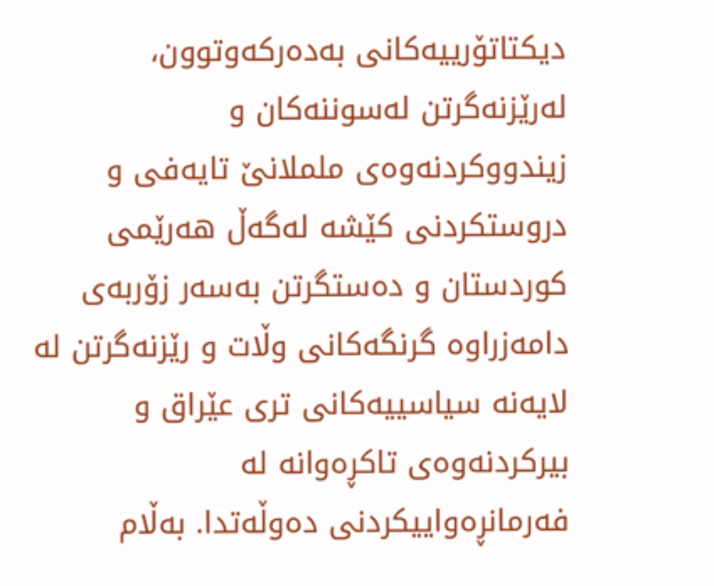دیكتاتۆرییه‌كانی به‌ده‌ركه‌وتوون، له‌رێزنه‌گرتن له‌سوننه‌كان و زیندووكردنه‌وه‌ی ململانێ تایه‌فی و دروستكردنی كێشه‌ له‌گه‌ڵ هه‌رێمی كوردستان و ده‌ستگرتن به‌سه‌ر زۆربه‌ی دامه‌زراوه‌ گرنگه‌كانی وڵات و رێزنه‌گرتن له‌ لایه‌نه‌ سیاسییه‌كانی تری عێراق و بیركردنه‌وه‌ی تاكڕه‌وانه‌ له‌ فه‌رمانڕه‌واییكردنی ده‌وڵه‌تدا. به‌ڵام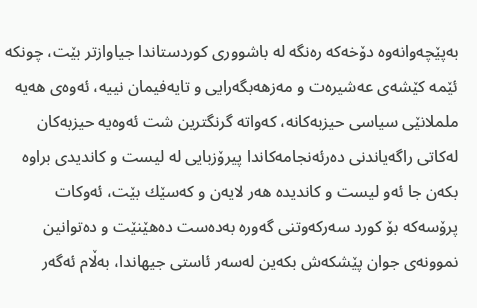به‌پێچه‌وانه‌وه‌ دۆخه‌كه‌ ره‌نگه‌ له‌ باشووری كوردستاندا جیاوازتر بێت، چونكه‌ ئێمه‌ كێشه‌ی عه‌شیره‌ت و مه‌زهه‌بگه‌رایی و تایه‌فیمان نییه‌، ئه‌وه‌ی هه‌یه‌ ململانێی سیاسی حیزبه‌كانه‌، كه‌واته‌ گرنگترین شت ئه‌وه‌یه‌ حیزبه‌كان له‌كاتی راگه‌یاندنی ده‌رئه‌نجامه‌كاندا پیرۆزبایی له‌ لیست و كاندیدی براوه‌ بكه‌ن جا ئه‌و لیست و كاندیده‌‌ هه‌ر لایه‌ن و كه‌سێك بێت، ئه‌وكات پرۆسه‌كه‌ بۆ كورد سه‌ركه‌وتنی گه‌وره‌ به‌ده‌ست ده‌هێنێت و ده‌توانین نموونه‌ی جوان پێشكه‌ش بكه‌ین له‌سه‌ر ئاستی جیهاندا، به‌ڵام ئه‌گه‌ر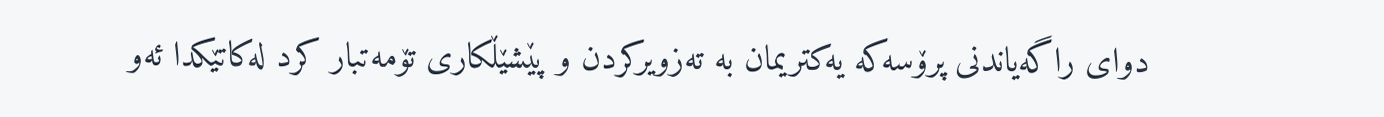دوای راگه‌یاندنی پرۆسه‌كه‌ یه‌كتریمان به‌ ته‌زویركردن و پێشێڵكاری تۆمه‌تبار كرد له‌كاتێكدا ئه‌و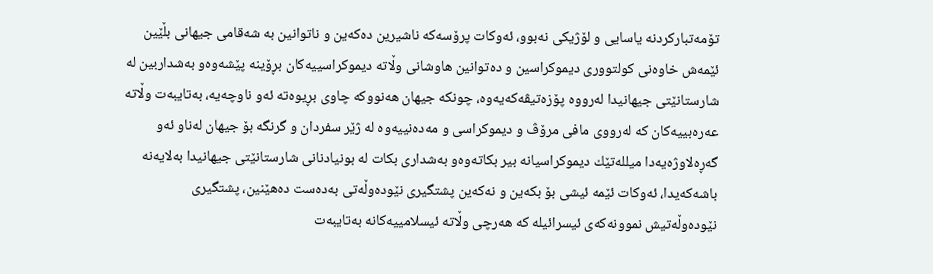تۆمه‌تباركردنه‌ یاسایی و لۆژیكی نه‌بوو، ئه‌وكات پرۆسه‌كه‌ ناشیرین ده‌كه‌ین و ناتوانین به‌ شه‌قامی جیهانی بڵێین ئێمه‌ش خاوه‌نی كولتووری دیموكراسین و ده‌توانین هاوشانی وڵاته‌ دیموكراسییه‌كان بڕۆینه‌ پێشه‌وه‌و به‌شداربین له‌ شارستانێتی جیهانیدا له‌رووه‌ پۆزه‌تیڤه‌كه‌یه‌وه‌، چونكه‌ جیهان هه‌نووكه‌ چاوی بڕیوه‌ته‌ ئه‌و ناوچه‌یه‌، به‌تایبه‌ت وڵاته‌ عه‌ره‌بییه‌كان كه‌ له‌رووی مافی مرۆڤ و دیموكراسی و مه‌ده‌نییه‌وه‌ له‌ ژێر سفردان و گرنگه‌ بۆ جیهان له‌ناو ئه‌و گه‌ڕه‌لاوژه‌یه‌دا میلله‌تێك دیموكراسیانه‌ بیر بكاته‌وه‌و به‌شداری بكات له‌ بونیادنانی شارستانێتی جیهانیدا به‌لایه‌نه‌ باشه‌كه‌یدا، ئه‌وكات ئێمه‌ ئیشی بۆ بكه‌ین و نه‌كه‌ین پشتگیری نێوده‌وڵه‌تی به‌ده‌ست ده‌هێنین، پشتگیری نێوده‌وڵه‌تیش نموونه‌كه‌ی ئیسرائیله‌ كه‌ هه‌رچی وڵاته‌ ئیسلامییه‌كانه‌ به‌تایبه‌ت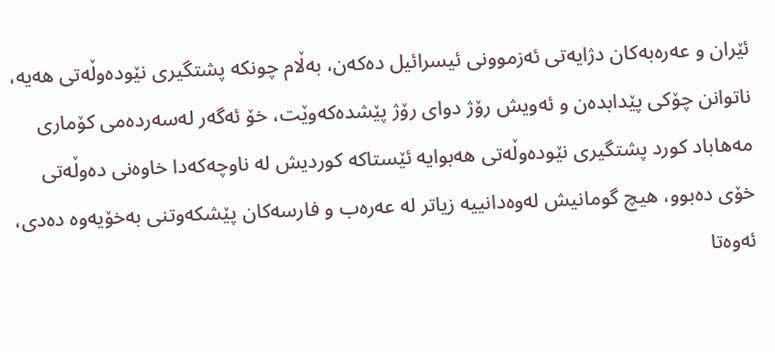ئێران و عه‌ره‌به‌كان دژایه‌تی ئه‌زموونی ئیسرائیل ده‌كه‌ن، به‌ڵام چونكه‌ پشتگیری نێوده‌وڵه‌تی هه‌یه‌، ناتوانن چۆكی پێدابده‌ن و ئه‌ویش رۆژ دوای رۆژ پێشده‌كه‌وێت، خۆ ئه‌گه‌ر له‌سه‌رده‌می كۆماری مه‌هاباد كورد پشتگیری نێوده‌وڵه‌تی هه‌بوایه‌ ئێستاكه‌ كوردیش له‌ ناوچه‌كه‌دا خاوه‌نی ده‌وڵه‌تی خۆی ده‌بوو، هیچ گومانیش له‌وه‌دانییه‌ زیاتر له‌ عه‌ره‌ب و فارسه‌كان پێشكه‌وتنی به‌خۆیه‌وه‌ ده‌دی، ئه‌وه‌تا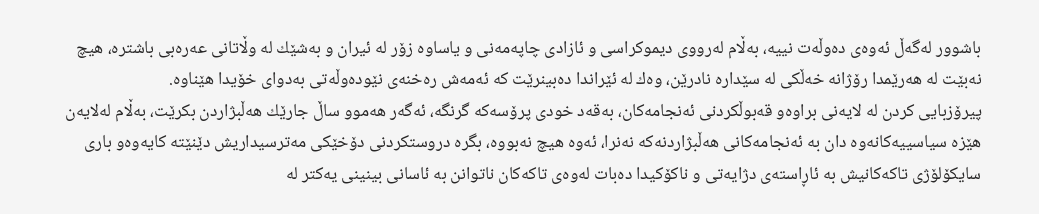باشوور له‌گه‌ڵ ئه‌وه‌ی ده‌وڵه‌ت نییه‌، به‌ڵام له‌رووی دیموكراسی و ئازادی چاپه‌مه‌نی و یاساوه‌ زۆر له‌ ئیران و به‌شێك له‌ وڵاتانی عه‌ره‌بی باشتره‌، هیچ نه‌بێت له‌ هه‌رێمدا رۆژانه‌ خه‌ڵكی له‌ سێداره‌ نادرێن، وه‌ك له‌ ئێراندا ده‌بینرێت كه‌ ئه‌مه‌ش ره‌خنه‌ی نێوده‌وڵه‌تی به‌دوای خۆیدا هێناوه‌.
پیرۆزبایی كردن له‌ لایه‌نی براوه‌و قه‌بوڵكردنی ئه‌نجامه‌كان، به‌قه‌د خودی پرۆسه‌كه‌ گرنگه‌، ئه‌گه‌ر هه‌موو ساڵ جارێك هه‌ڵبژاردن بكرێت، به‌ڵام له‌لایه‌ن هێزه‌ سیاسییه‌كانه‌وه‌ دان به‌ ئه‌نجامه‌كانی هه‌ڵبژاردنه‌كه‌ نه‌نرا، ئه‌وه‌ هیچ نه‌بووه‌، بگره‌ دروستكردنی دۆخێكی مه‌ترسیداریش دێنێته‌ كایه‌وه‌و باری سایكۆلۆژی تاكه‌كانیش به‌ ئاڕاسته‌ی دژایه‌تی و ناكۆكیدا ده‌بات له‌وه‌ی تاكه‌كان ناتوانن به‌ ئاسانی بینینی یه‌كتر له‌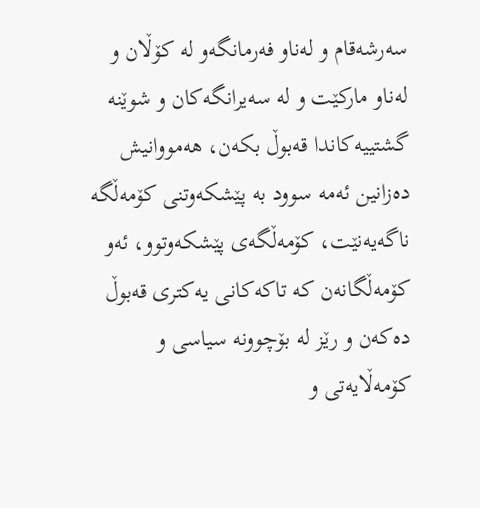سه‌رشه‌قام و له‌ناو فه‌رمانگه‌و له‌ كۆڵان و له‌ناو ماركێت و له‌ سه‌یرانگه‌كان و شوێنه‌ گشتییه‌كاندا قه‌بوڵ بكه‌ن، هه‌مووانیش ده‌زانین ئه‌مه‌ سوود به‌ پێشكه‌وتنی كۆمه‌ڵگه‌ ناگه‌یه‌نێت، كۆمه‌ڵگه‌ی پێشكه‌وتوو، ئه‌و كۆمه‌ڵگانه‌ن كه‌ تاكه‌كانی یه‌كتری قه‌بوڵ ده‌كه‌ن و رێز له‌ بۆچوونه‌ سیاسی و كۆمه‌ڵایه‌تی و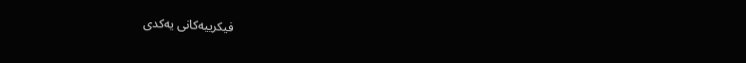فیكرییه‌كانی یه‌كدی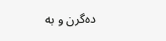ده‌گرن و به‌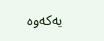یه‌كه‌وه‌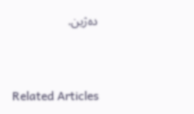ده‌ژین.



Related Articles